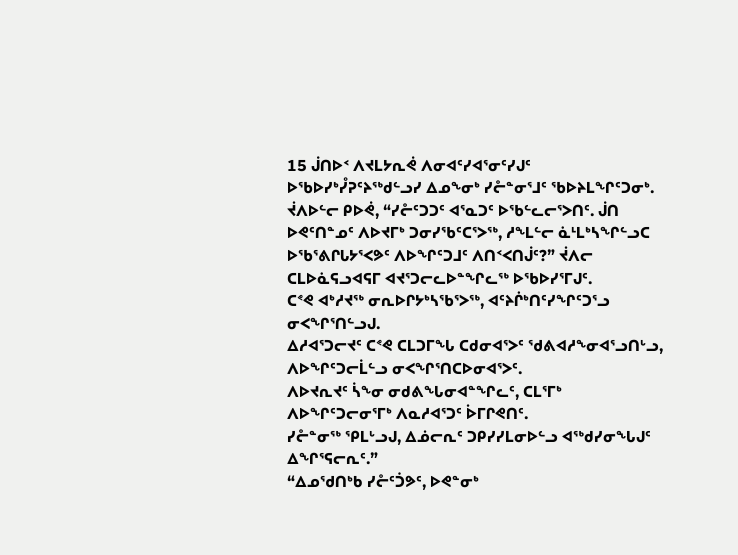15 ᒎᑎᐅᑉ ᐱᔪᒪᔭᕆᕚ ᐱᓂᐊᑦᓯᐊᕐᓂᑦᓯᒍᑦ ᐅᖃᐅᓯᒃᓮᕈᑦᔨᖅᑯᓪᓗᓯ ᐃᓄᖕᓂᒃ ᓯᓔᓐᓂᕐᒧᑦ ᖃᐅᔨᒪᖏᑦᑐᓂᒃ.
ᔫᐱᐅᓪᓕ ᑭᐅᕚ, “ᓯᓔᑦᑐᑐᑦ ᐊᕐᓇᑐᑦ ᐅᖃᓪᓚᓕᕐᐳᑎᑦ. ᒎᑎ ᐅᕙᑦᑎᓐᓄᑦ ᐱᐅᔪᒥᒃ ᑐᓂᓯᖃᑦᑕᕐᐳᖅ, ᓱᖕᒪᓪᓕ ᓈᒻᒪᒃᓴᖏᓪᓗᑕ ᐅᖃᕐᕕᒋᒐᔭᕐᐸᕗᑦ ᐱᐅᖏᑦᑐᒧᑦ ᐱᑎᑉᐸᑎᒎᑦ?” ᔫᐱᓕ ᑕᒪᐅᓈᕋᓗᐊᕋᒥ ᐊᔪᕐᑐᓕᓚᐅᓐᖏᓚᖅ ᐅᖃᐅᓯᕐᒥᒍᑦ.
ᑕᕝᕙ ᐊᒃᓱᔪᖅ ᓂᕆᐅᒋᔭᒃᓴᖃᕐᐳᖅ, ᐊᑦᔨᒌᒃᑎᑦᓯᖏᑦᑐᕐᓗ ᓂᐸᖏᕐᑎᓪᓗᒍ.
ᐃᓱᐊᕐᑐᓕᔪᑦ ᑕᕝᕙ ᑕᒪᑐᒥᖓ ᑕᑯᓂᐊᕐᐳᑦ ᖁᕕᐊᓱᖕᓂᐊᕐᓗᑎᒡᓗ, ᐱᐅᖏᑦᑐᓕᒫᓪᓗ ᓂᐸᖏᕐᑎᑕᐅᓂᐊᕐᐳᑦ.
ᐱᐅᔪᕆᔪᑦ ᓵᖕᓂ ᓂᑯᕕᖓᓂᐊᓐᖏᓚᑦ, ᑕᒪᕐᒥᒃ ᐱᐅᖏᑦᑐᓕᓂᕐᒥᒃ ᐱᓇᓱᐊᕐᑐᑦ ᐆᒥᒋᕙᑎᑦ.
ᓯᓔᓐᓂᖅ ᕿᒪᒡᓗᒍ, ᐃᓅᓕᕆᑦ ᑐᑭᓯᓯᒪᓂᐅᓪᓗ ᐊᖅᑯᓯᓂᖓᒍᑦ ᐃᖏᕐᕋᓕᕆᑦ.”
“ᐃᓄᖁᑎᒃᑲ ᓯᓔᑦᑑᕗᑦ, ᐅᕙᓐᓂᒃ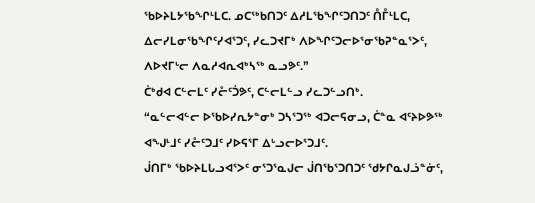ᖃᐅᔨᒪᔭᖃᖏᒻᒪᑕ. ᓄᑕᖅᑲᑎᑐᑦ ᐃᓱᒪᖃᖏᑦᑐᑎᑐᑦ ᑍᒤᒻᒪᑕ, ᐃᓕᓯᒪᓂᖃᖏᑦᓯᐊᕐᑐᑦ, ᓯᓚᑐᔪᒥᒃ ᐱᐅᖏᑦᑐᓕᐅᕐᓂᖃᕈᓐᓇᕐᐳᑦ, ᐱᐅᔪᒥᒡᓕ ᐱᓇᓱᐊᕆᐊᒃᓴᖅ ᓇᓗᕗᑦ.”
ᑖᒃᑯᐊ ᑕᓪᓕᒪᑦ ᓯᓔᑦᑑᕗᑦ, ᑕᓪᓕᒪᓪᓗ ᓯᓚᑐᓪᓗᑎᒃ.
“ᓇᓪᓕᐊᓪᓕ ᐅᖃᐅᓯᕆᔭᓐᓂᒃ ᑐᓴᕐᑐᖅ ᐊᑐᓕᕋᓂᓗ, ᑖᓐᓇ ᐊᑦᔨᐅᕗᖅ ᐊᖑᒻᒧᑦ ᓯᓔᑦᑐᒧᑦ ᓯᐅᕋᕐᒥ ᐃᒡᓗᓕᐅᕐᑐᒧᑦ.
ᒎᑎᒥᒃ ᖃᐅᔨᒪᒐᓗᐊᕐᐳᑦ ᓂᕐᑐᕐᓇᒍᓕ ᒎᑎᖃᕐᑐᑎᑐᑦ ᖁᔭᒋᓇᒍᓘᓐᓃᑦ,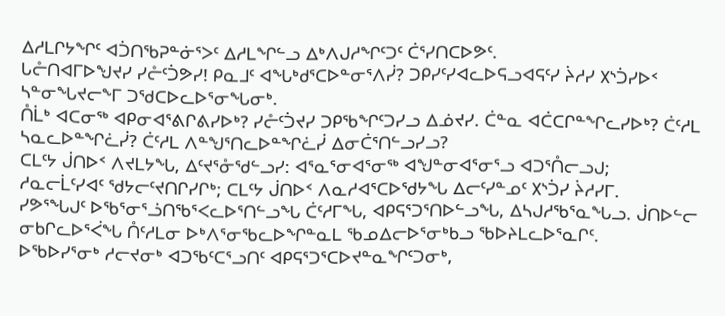ᐃᓱᒪᒋᔭᖏᑦ ᐊᑑᑎᖃᕈᓐᓃᕐᐳᑦ ᐃᓱᒪᖏᓪᓗ ᐃᒃᐱᒍᓱᖏᑦᑐᑦ ᑖᕐᓯᑎᑕᐅᕗᑦ.
ᒐᓔᑎᐊᒥᐅᖑᔪᓯ ᓯᓔᑦᑑᕗᓯ! ᑭᓇᒧᑦ ᐊᖓᒃᑯᕐᑕᐅᓐᓂᕐᐱᓰ? ᑐᑭᓯᑦᓯᐊᓚᐅᕋᓗᐊᕋᑦᓯ ᔩᓱᓯ ᙭ᔅᑑᓯᐅᑉ ᓴᓐᓂᖓᔪᓕᖕᒥ ᑐᖁᑕᐅᓚᐅᕐᓂᖓᓂᒃ.
ᑍᒫᒃ ᐊᑕᓂᖅ ᐊᑭᓂᐊᕐᕕᒋᕕᓯᐅᒃ? ᓯᓔᑦᑑᔪᓯ ᑐᑭᖃᖏᑦᑐᓯᓗ ᐃᓅᔪᓯ. ᑖᓐᓇ ᐊᑖᑕᒋᓐᖏᓚᓯᐅᒃ? ᑖᑦᓱᒪ ᓴᓇᓚᐅᓐᖏᓛᓰ? ᑖᑦᓱᒪ ᐱᓐᖑᕐᑎᓚᐅᓐᖏᓛᓰ ᐃᓂᑖᕐᑎᓪᓗᓯᓗ?
ᑕᒪᑦᔭ ᒎᑎᐅᑉ ᐱᔪᒪᔭᖓ, ᐃᑦᔪᕐᓁᖁᓪᓗᓯ: ᐊᕐᓇᕐᓂᐊᕐᓂᖅ ᐊᖑᓐᓂᐊᕐᓂᕐᓗ ᐊᑐᕐᑍᓕᓗᒍ;
ᓱᓇᓕᒫᑦᓯᐊᑦ ᖁᔭᓕᑦᔪᑎᒋᓯᒋᒃ; ᑕᒪᑦᔭ ᒎᑎᐅᑉ ᐱᓇᓱᐊᕐᑕᐅᖁᔭᖓ ᐃᓕᑦᓯᓐᓄᑦ ᙭ᔅᑑᓯ ᔩᓱᓯᒥ.
ᓯᕗᕐᖓᒍᑦ ᐅᖃᕐᓂᕐᓘᑎᖃᕐᐸᓚᐅᕐᑎᓪᓗᖓ ᑖᑦᓱᒥᖓ, ᐊᑭᕋᕐᑐᕐᑎᐅᓪᓗᖓ, ᐃᓴᒍᓱᖃᕐᓇᖓᓗ. ᒎᑎᐅᓪᓕ ᓂᑲᒋᓚᐅᕐᐹᖓ ᑍᑦᓱᒪᓂ ᐅᒃᐱᕐᓂᖃᓚᐅᖏᓐᓇᒪ ᖃᓄᐃᓕᐅᕐᓂᒃᑲᓗ ᖃᐅᔨᒪᓚᐅᕐᓇᒋᑦ.
ᐅᖃᐅᓯᕐᓂᒃ ᓱᓕᔪᓂᒃ ᐊᑐᖃᑦᑕᕐᓗᑎᑦ ᐊᑭᕋᕐᑐᕐᑕᐅᔪᓐᓇᖏᑦᑐᓂᒃ,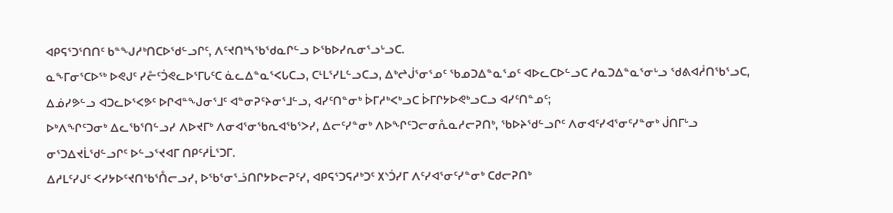ᐊᑭᕋᕐᑐᕐᑎᑎᑦ ᑲᓐᖑᓱᒃᑎᑕᐅᖁᓪᓗᒋᑦ, ᐱᑦᔪᑎᒃᓴᖃᖁᓇᒋᓪᓗ ᐅᖃᐅᓯᕆᓂᕐᓗᒡᓗᑕ.
ᓇᖕᒥᓂᕐᑕᐅᖅ ᐅᕙᒍᑦ ᓯᓔᑦᑑᕙᓚᐅᕐᒥᒐᑦᑕ ᓈᓚᐃᓐᓇᕐᐸᒐᑕᓗ, ᑕᒻᒪᕐᓯᒪᓪᓗᑕᓗ, ᐃᒃᖠᒎᕐᓂᕐᓄᑦ ᖃᓄᑐᐃᓐᓇᕐᓄᑦ ᐊᐅᓚᑕᐅᓪᓗᑕ ᓱᓇᑐᐃᓐᓇᕐᓂᒡᓗ ᖁᕕᐊᓲᑎᖃᕐᓗᑕ, ᐃᓅᓯᕗᓪᓗ ᐊᑐᓚᐅᕐᐸᕗᑦ ᐅᒋᐊᓐᖑᓂᕐᒧᑦ ᐊᓐᓂᕈᑦᔨᓂᕐᒧᓪᓗ, ᐊᓯᑦᑎᓐᓂᒃ ᐆᒥᓱᒃᐸᒃᓗᑕ ᐆᒥᒋᔭᐅᕙᒃᓗᑕᓗ ᐊᓯᑦᑎᓐᓄᑦ;
ᐅᒃᐱᖏᑦᑐᓂᒃ ᐃᓚᖃᕐᑎᓪᓗᓯ ᐱᐅᔪᒥᒃ ᐱᓂᐊᕐᓂᖃᕆᐊᖃᕐᐳᓯ, ᐃᓕᑦᓯᓐᓂᒃ ᐱᐅᖏᑦᑐᓕᓂᕅᓇᓱᓕᕈᑎᒃ, ᖃᐅᔨᖁᓪᓗᒋᑦ ᐱᓂᐊᑦᓯᐊᕐᓂᑦᓯᓐᓂᒃ ᒎᑎᒥᒡᓗ ᓂᕐᑐᐃᔪᒫᖁᓪᓗᒋᑦ ᐅᓪᓗᕐᔪᐊᒥ ᑎᑭᑦᓱᒫᕐᑐᒥ.
ᐃᓱᒪᑦᓯᒍᑦ ᐸᓯᔭᐅᑦᔪᑎᖃᕐᑍᓕᓗᓯ, ᐅᖃᕐᓂᕐᓘᑎᒋᔭᐅᓕᕈᑦᓯ, ᐊᑭᕋᕐᑐᕋᓱᒃᑐᑦ ᙭ᔅᑑᓯᒥ ᐱᑦᓯᐊᕐᓂᑦᓯᓐᓂᒃ ᑕᑯᓕᕈᑎᒃ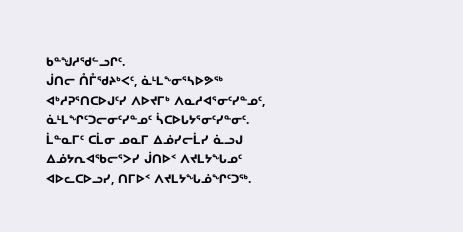ᑲᓐᖑᓱᖁᓪᓗᒋᑦ.
ᒎᑎᓕ ᑍᒤᖁᔨᒃᐸᑦ, ᓈᒻᒪᖕᓂᕐᓴᐅᕗᖅ ᐊᒃᓱᕈᕐᑎᑕᐅᒍᑦᓯ ᐱᐅᔪᒥᒃ ᐱᓇᓱᐊᕐᓂᑦᓯᓐᓄᑦ, ᓈᒻᒪᖏᑦᑐᓕᓂᑦᓯᓐᓄᑦ ᓵᑕᐅᒐᔭᕐᓂᑦᓯᓐᓂᑦ.
ᒫᓐᓇᒥᑦ ᑕᒫᓂ ᓄᓇᒥ ᐃᓅᓯᓕᒫᓯ ᓈᓗᒍ ᐃᓅᔭᕆᐊᖃᓕᕐᐳᓯ ᒎᑎᐅᑉ ᐱᔪᒪᔭᖓᓄᑦ ᐊᐅᓚᑕᐅᓗᓯ, ᑎᒥᐅᑉ ᐱᔪᒪᔭᖓᓅᖏᑦᑐᖅ.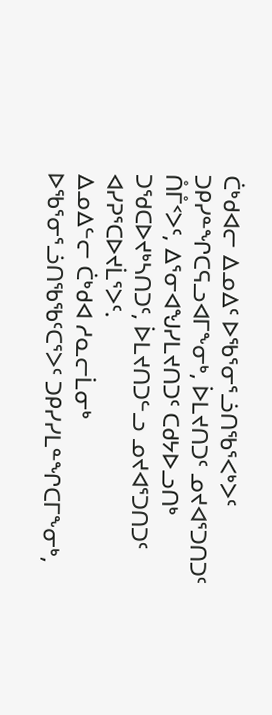ᑖᒃᑯᐊᓕ ᐃᓄᐃᑦ ᐅᖃᕐᓂᕐᓘᑎᖃᕐᐸᒃᐳᑦ ᑐᑭᓯᓐᖏᑕᕋᓗᐊᒥᖕᓂᒃ, ᐆᒪᔪᑎᑐᑦ ᓄᔪᐊᕐᑐᑎᑐᑦ ᑍᒤᑉᐳᑦ, ᐃᕐᓂᐊᖑᓯᒪᔪᑎᑐᑦ ᑕᑯᔭᐅᓗᑎᒃ ᑐᖁᑕᐅᔪᒃᓴᑎᑐᑦ, ᐆᒪᔪᑎᑐᓪᓗ ᓄᔪᐊᕐᑐᑎᑐᑦ ᐊᓯᕈᕐᑕᐅᔪᒫᕐᐳᑦ.
ᐃᓄᐃᓪᓕ ᑖᒃᑯᐊ ᓱᓇᓕᒫᓂᒃ ᐅᖃᕐᓂᕐᓘᑎᖃᖃᑦᑕᕐᐳᑦ ᑐᑭᓯᓯᒪᓐᖏᑕᒥᖕᓂᒃ,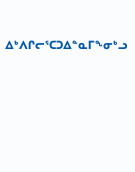ᐃᒃᐱᒋᓕᕐᑕᑐᐃᓐᓇᒥᖕᓂᒃᓗ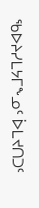ᖃᐅᔨᓯᒪᔭᒥᖕᓄᑦ ᐆᒪᔪᑎᑐᑦ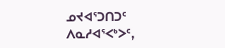ᓄᔪᐊᕐᑐᑎᑐᑦ ᐱᓇᓱᐊᕐᐸᒃᐳᑦ,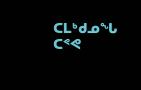ᑕᒪᒃᑯᓄᖓ ᑕᕝᕙ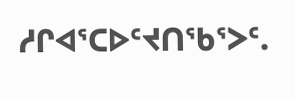ᓱᒋᐊᕐᑕᐅᑦᔪᑎᖃᕐᐳᑦ.